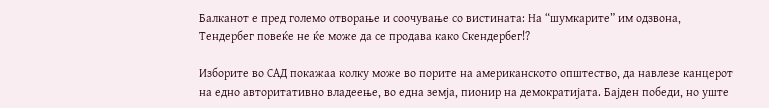Балканот е пред големо отворање и соочување со вистината: На “шумкарите” им одзвона, Тендербег повеќе не ќе може да се продава како Скендербег!?

Изборите во САД покажаа колку може во порите на американското општество, да навлезе канцерот на едно авторитативно владеење, во една земја, пионир на демократијата. Бајден победи, но уште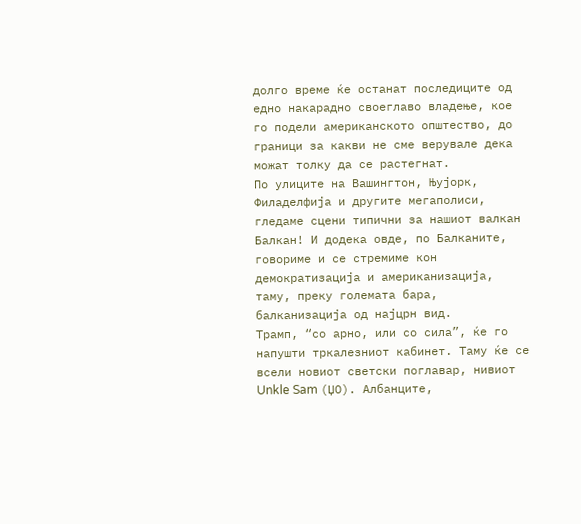долго време ќе останат последиците од едно накарадно своеглаво владење, кое го подели американското општество, до граници за какви не сме верувале дека можат толку да се растегнат.
По улиците на Вашингтон, Њујорк, Филаделфија и другите мегаполиси, гледаме сцени типични за нашиот валкан Балкан! И додека овде, по Балканите, говориме и се стремиме кон демократизација и американизација, таму, преку големата бара, балканизација од најцрн вид.
Трамп, “со арно, или со сила”, ќе го напушти тркалезниот кабинет. Таму ќе се всели новиот светски поглавар, нивиот Unkle Sam (ЏО). Албанците,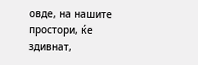овде, на нашите простори, ќе здивнат,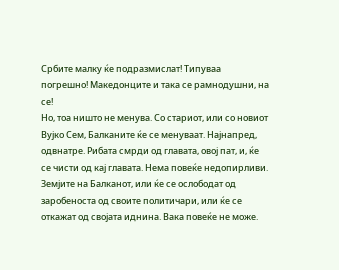Србите малку ќе подразмислат! Типуваа погрешно! Македонците и така се рамнодушни, на се!
Но, тоа ништо не менува. Со стариот, или со новиот Вујко Сем, Балканите ќе се менуваат. Најнапред, одвнатре. Рибата смрди од главата, овој пат, и, ќе се чисти од кај главата. Нема повеќе недопирливи. Земјите на Балканот, или ќе се ослободат од заробеноста од своите политичари, или ќе се откажат од својата иднина. Вака повеќе не може.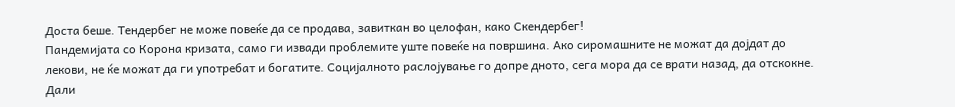Доста беше. Тендербег не може повеќе да се продава, завиткан во целофан, како Скендербег!
Пандемијата со Корона кризата, само ги извади проблемите уште повеќе на површина. Ако сиромашните не можат да дојдат до лекови, не ќе можат да ги употребат и богатите. Социјалното раслојување го допре дното, сега мора да се врати назад, да отскокне. Дали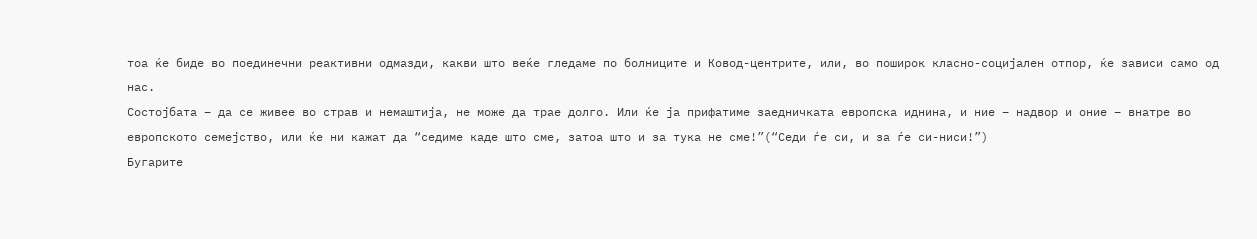тоа ќе биде во поединечни реактивни одмазди, какви што веќе гледаме по болниците и Ковод-центрите, или, во поширок класно-социјален отпор, ќе зависи само од нас.
Состојбата – да се живее во страв и немаштија, не може да трае долго. Или ќе ја прифатиме заедничката европска иднина, и ние – надвор и оние – внатре во европското семејство, или ќе ни кажат да “седиме каде што сме, затоа што и за тука не сме!”(“Седи ѓе си, и за ѓе си-ниси!”)
Бугарите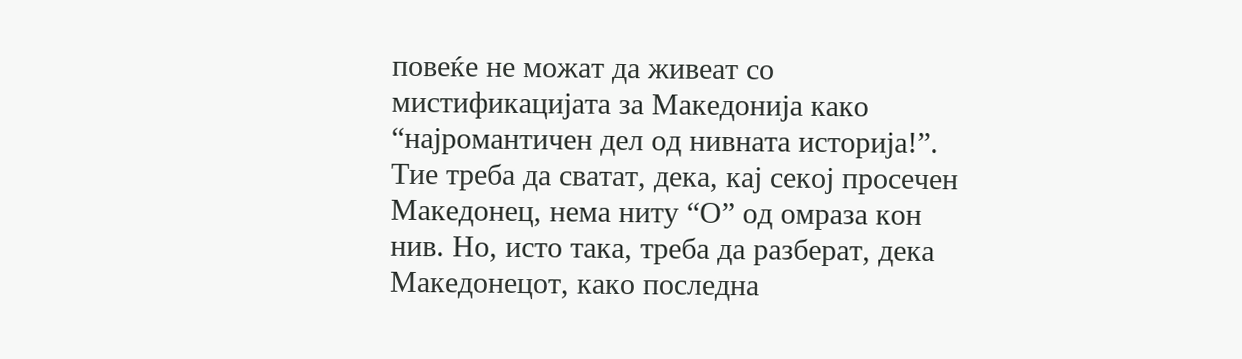повеќе не можат да живеат со мистификацијата за Македонија како “најромантичен дел од нивната историја!”. Тие треба да сватат, дека, кај секој просечен Македонец, нема ниту “О” од омраза кон нив. Но, исто така, треба да разберат, дека Македонецот, како последна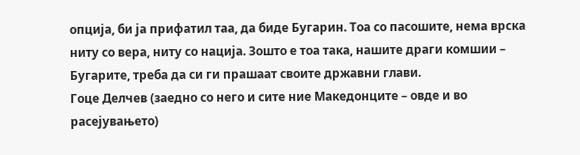опција, би ја прифатил таа, да биде Бугарин. Тоа со пасошите, нема врска ниту со вера, ниту со нација. Зошто е тоа така, нашите драги комшии – Бугарите, треба да си ги прашаат своите државни глави.
Гоце Делчев (заедно со него и сите ние Македонците – овде и во расејувањето)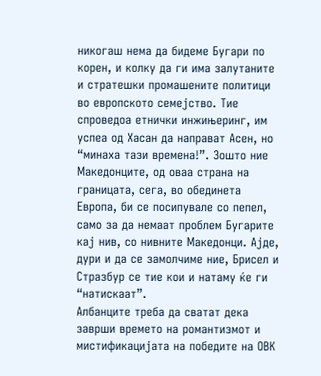никогаш нема да бидеме Бугари по корен, и колку да ги има залутаните и стратешки промашените политици во европското семејство. Тие спроведоа етнички инжињеринг, им успеа од Хасан да направат Асен, но “минаха тази времена!”. Зошто ние Македонците, од оваа страна на границата, сега, во обединета Европа, би се посипувале со пепел, само за да немаат проблем Бугарите кај нив, со нивните Македонци. Ајде, дури и да се замолчиме ние, Брисел и Стразбур се тие кои и натаму ќе ги “натискаат”.
Албанците треба да сватат дека заврши времето на романтизмот и мистификацијата на победите на ОВК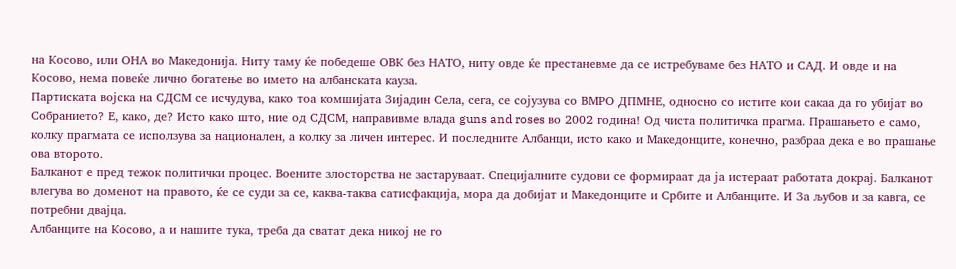на Косово, или ОНА во Македонија. Ниту таму ќе победеше ОВК без НАТО, ниту овде ќе престаневме да се истребуваме без НАТО и САД. И овде и на Косово, нема повеќе лично богатење во името на албанската кауза.
Партиската војска на СДСМ се исчудува, како тоа комшијата Зијадин Села, сега, се сојузува со ВМРО ДПМНЕ, односно со истите кои сакаа да го убијат во Собранието? Е, како, де? Исто како што, ние од СДСМ, направивме влада guns and roses во 2002 година! Од чиста политичка прагма. Прашањето е само, колку прагмата се исползува за национален, а колку за личен интерес. И последните Албанци, исто како и Македонците, конечно, разбраа дека е во прашање ова второто.
Балканот е пред тежок политички процес. Воените злосторства не застаруваат. Специјалните судови се формираат да ја истераат работата докрај. Балканот влегува во доменот на правото, ќе се суди за се, каква-таква сатисфакција, мора да добијат и Македонците и Србите и Албанците. И За љубов и за кавга, се потребни двајца.
Албанците на Косово, а и нашите тука, треба да сватат дека никој не го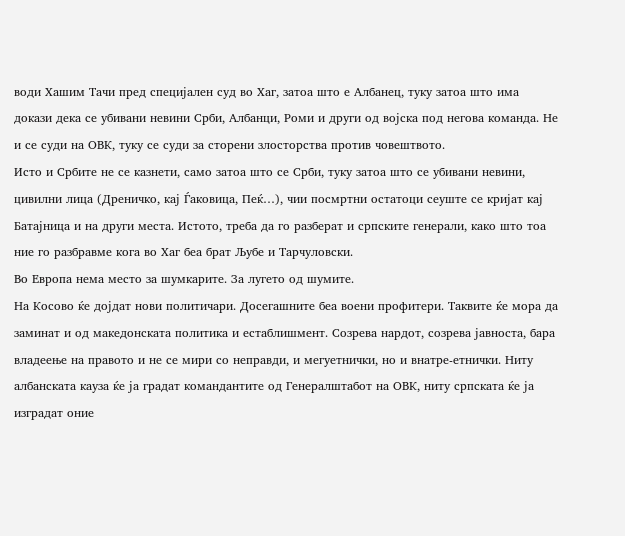води Хашим Тачи пред специјален суд во Хаг, затоа што е Албанец, туку затоа што има докази дека се убивани невини Срби, Албанци, Роми и други од војска под негова команда. Не и се суди на ОВК, туку се суди за сторени злосторства против човештвото.
Исто и Србите не се казнети, само затоа што се Срби, туку затоа што се убивани невини, цивилни лица (Дреничко, кај Ѓаковица, Пеќ…), чии посмртни остатоци сеуште се кријат кај Батајница и на други места. Истото, треба да го разберат и српските генерали, како што тоа ние го разбравме кога во Хаг беа брат Љубе и Тарчуловски.
Во Европа нема место за шумкарите. За лугето од шумите.
На Косово ќе дојдат нови политичари. Досегашните беа воени профитери. Таквите ќе мора да заминат и од македонската политика и естаблишмент. Созрева нардот, созрева јавноста, бара владеење на правото и не се мири со неправди, и мегуетнички, но и внатре-етнички. Ниту албанската кауза ќе ја градат командантите од Генералштабот на ОВК, ниту српската ќе ја изградат оние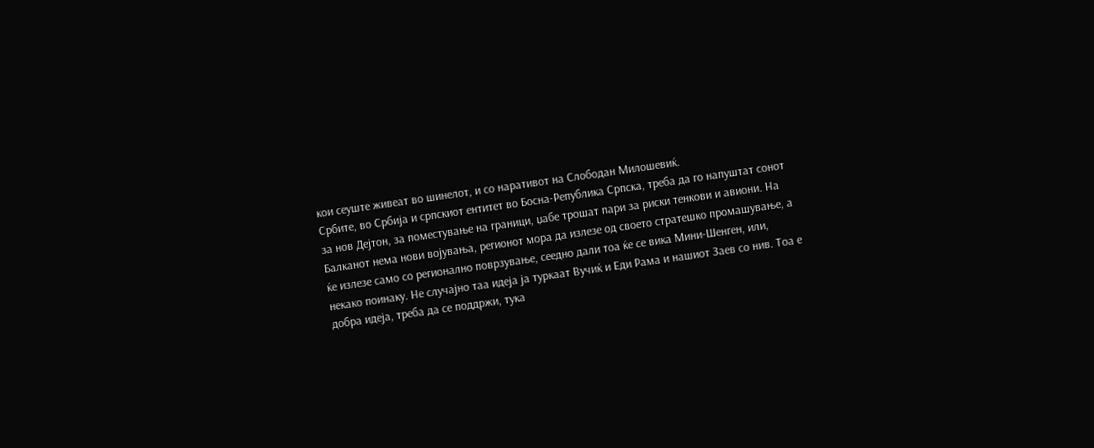кои сеуште живеат во шинелот, и со наративот на Слободан Милошевиќ.
Србите, во Србија и српскиот ентитет во Босна-Република Српска, треба да го напуштат сонот за нов Дејтон, за поместување на граници, џабе трошат пари за риски тенкови и авиони. На Балканот нема нови војувања, регионот мора да излезе од своето стратешко промашување, а ќе излезе само со регионално поврзување, сеедно дали тоа ќе се вика Мини-Шенген, или, некако поинаку. Не случајно таа идеја ја туркаат Вучиќ и Еди Рама и нашиот Заев со нив. Тоа е добра идеја, треба да се поддржи, тука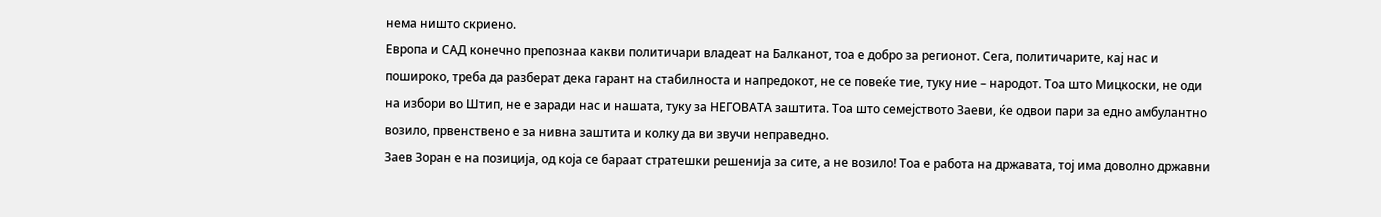нема ништо скриено.
Европа и САД конечно препознаа какви политичари владеат на Балканот, тоа е добро за регионот. Сега, политичарите, кај нас и пошироко, треба да разберат дека гарант на стабилноста и напредокот, не се повеќе тие, туку ние – народот. Тоа што Мицкоски, не оди на избори во Штип, не е заради нас и нашата, туку за НЕГОВАТА заштита. Тоа што семејството Заеви, ќе одвои пари за едно амбулантно возило, првенствено е за нивна заштита и колку да ви звучи неправедно.
Заев Зоран е на позиција, од која се бараат стратешки решенија за сите, а не возило! Тоа е работа на државата, тој има доволно државни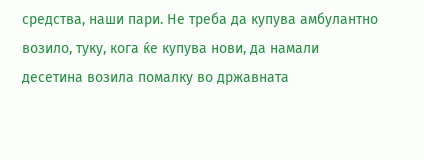средства, наши пари. Не треба да купува амбулантно возило, туку, кога ќе купува нови, да намали десетина возила помалку во државната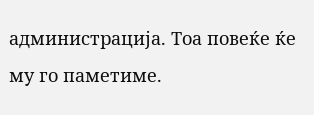администрација. Тоа повеќе ќе му го паметиме.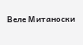Веле Митаноски